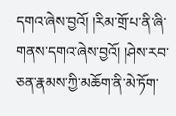དགའ་ཞེས་བྱའོ། །རིམ་གྲོ་པ་ནི་ཞི་གནས་དགའ་ཞེས་བྱའོ། །ཤེས་རབ་ཅན་རྣམས་ཀྱི་མཆོག་ནི་མེ་ཏོག་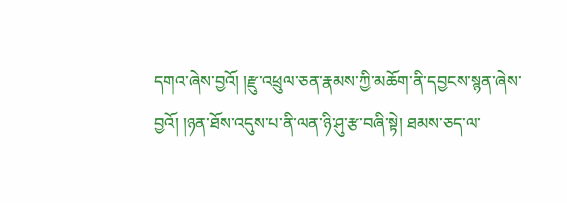དགའ་ཞེས་བྱའོ། །རྫུ་འཕྲུལ་ཅན་རྣམས་ཀྱི་མཆོག་ནི་དབྱངས་སྙན་ཞེས་བྱའོ། །ཉན་ཐོས་འདུས་པ་ནི་ལན་ཉི་ཤུ་རྩ་བཞི་སྟེ། ཐམས་ཅད་ལ་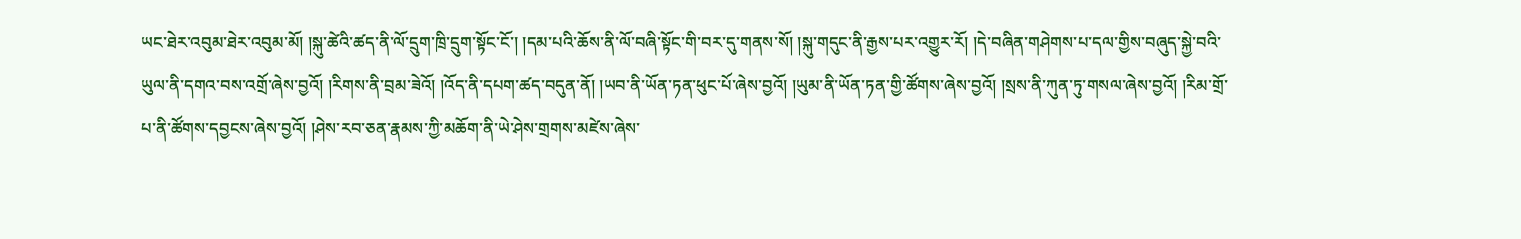ཡང་ཐེར་འབུམ་ཐེར་འབུམ་མོ། །སྐུ་ཚེའི་ཚད་ནི་ལོ་དྲུག་ཁྲི་དྲུག་སྟོང་ངོ་། །དམ་པའི་ཆོས་ནི་ལོ་བཞི་སྟོང་གི་བར་དུ་གནས་སོ། །སྐུ་གདུང་ནི་རྒྱས་པར་འགྱུར་རོ། །དེ་བཞིན་གཤེགས་པ་དལ་གྱིས་བཞུད་སྐྱེ་བའི་ཡུལ་ནི་དགའ་བས་འགྲོ་ཞེས་བྱའོ། །རིགས་ནི་བྲམ་ཟེའོ། །འོད་ནི་དཔག་ཚད་བདུན་ནོ། །ཡབ་ནི་ཡོན་ཏན་ཕུང་པོ་ཞེས་བྱའོ། །ཡུམ་ནི་ཡོན་ཏན་གྱི་ཚོགས་ཞེས་བྱའོ། །སྲས་ནི་ཀུན་ཏུ་གསལ་ཞེས་བྱའོ། །རིམ་གྲོ་པ་ནི་ཚོགས་དབྱངས་ཞེས་བྱའོ། །ཤེས་རབ་ཅན་རྣམས་ཀྱི་མཆོག་ནི་ཡེ་ཤེས་གྲགས་མཛེས་ཞེས་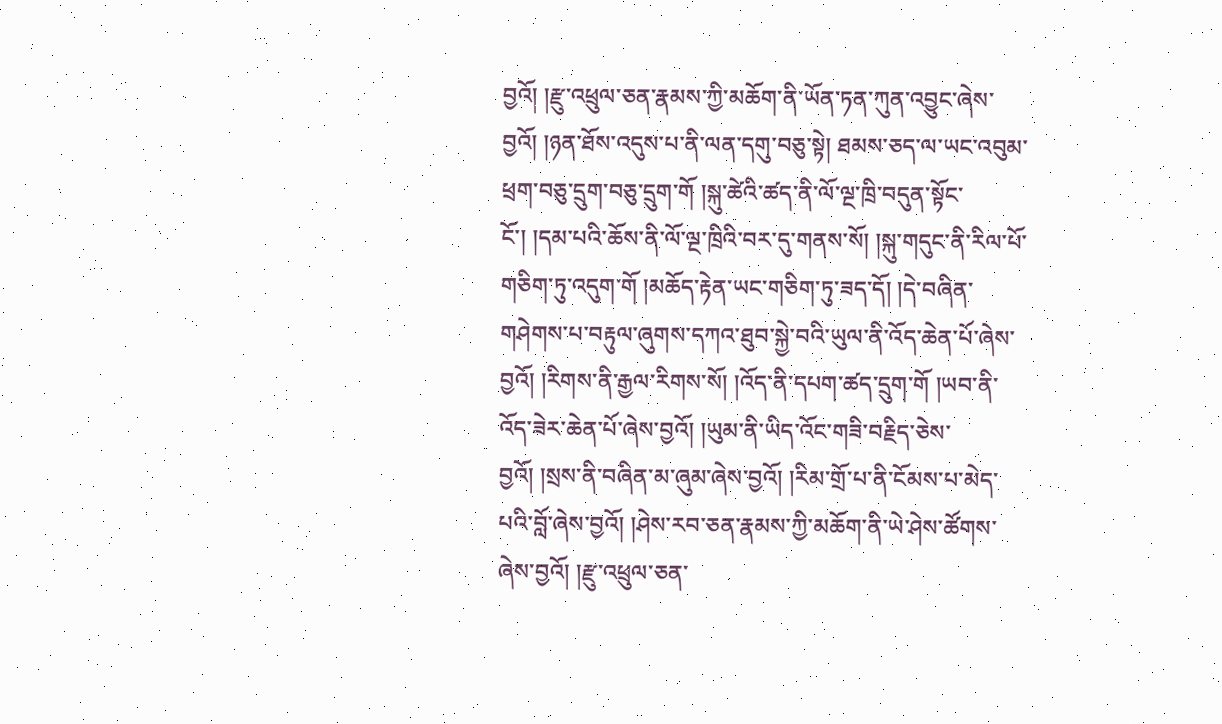བྱའོ། །རྫུ་འཕྲུལ་ཅན་རྣམས་ཀྱི་མཆོག་ནི་ཡོན་ཏན་ཀུན་འབྱུང་ཞེས་བྱའོ། །ཉན་ཐོས་འདུས་པ་ནི་ལན་དགུ་བཅུ་སྟེ། ཐམས་ཅད་ལ་ཡང་འབུམ་ཕྲག་བཅུ་དྲུག་བཅུ་དྲུག་གོ །སྐུ་ཚེའི་ཚད་ནི་ལོ་ལྔ་ཁྲི་བདུན་སྟོང་ངོ་། །དམ་པའི་ཆོས་ནི་ལོ་ལྔ་ཁྲིའི་བར་དུ་གནས་སོ། །སྐུ་གདུང་ནི་རིལ་པོ་གཅིག་ཏུ་འདུག་གོ །མཆོད་རྟེན་ཡང་གཅིག་ཏུ་ཟད་དོ། །དེ་བཞིན་གཤེགས་པ་བརྟུལ་ཞུགས་དཀའ་ཐུབ་སྐྱེ་བའི་ཡུལ་ནི་འོད་ཆེན་པོ་ཞེས་བྱའོ། །རིགས་ནི་རྒྱལ་རིགས་སོ། །འོད་ནི་དཔག་ཚད་དྲུག་གོ །ཡབ་ནི་འོད་ཟེར་ཆེན་པོ་ཞེས་བྱའོ། །ཡུམ་ནི་ཡིད་འོང་གཟི་བརྗིད་ཅེས་བྱའོ། །སྲས་ནི་བཞིན་མ་ཞུམ་ཞེས་བྱའོ། །རིམ་གྲོ་པ་ནི་ངོམས་པ་མེད་པའི་བློ་ཞེས་བྱའོ། །ཤེས་རབ་ཅན་རྣམས་ཀྱི་མཆོག་ནི་ཡེ་ཤེས་ཚོགས་ཞེས་བྱའོ། །རྫུ་འཕྲུལ་ཅན་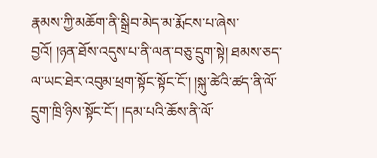རྣམས་ཀྱི་མཆོག་ནི་སྒྲིབ་མེད་མ་རྨོངས་པ་ཞེས་བྱའོ། །ཉན་ཐོས་འདུས་པ་ནི་ལན་བཅུ་དྲུག་སྟེ། ཐམས་ཅད་ལ་ཡང་ཐེར་འབུམ་ཕྲག་སྟོང་སྟོང་ངོ་། །སྐུ་ཚེའི་ཚད་ནི་ལོ་དྲུག་ཁྲི་ཉིས་སྟོང་ངོ་། །དམ་པའི་ཆོས་ནི་ལོ་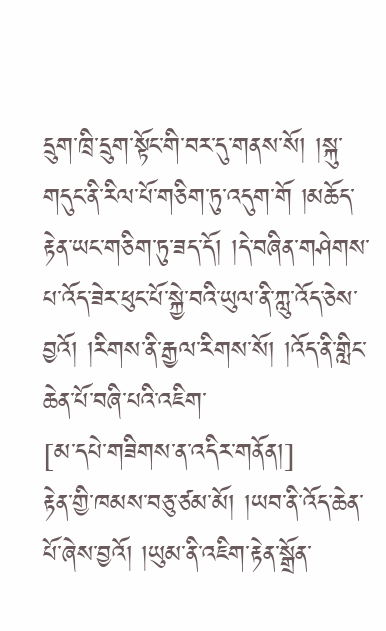དྲུག་ཁྲི་དྲུག་སྟོང་གི་བར་དུ་གནས་སོ། །སྐུ་གདུང་ནི་རིལ་པོ་གཅིག་ཏུ་འདུག་གོ །མཆོད་རྟེན་ཡང་གཅིག་ཏུ་ཟད་དོ། །དེ་བཞིན་གཤེགས་པ་འོད་ཟེར་ཕུང་པོ་སྐྱེ་བའི་ཡུལ་ནི་ཀླུ་འོད་ཅེས་བྱའོ། །རིགས་ནི་རྒྱལ་རིགས་སོ། །འོད་ནི་གླིང་ཆེན་པོ་བཞི་པའི་འཇིག་
[མ་དཔེ་གཟིགས་ན་འདིར་གནོན།]
རྟེན་གྱི་ཁམས་བཅུ་ཙམ་མོ། །ཡབ་ནི་འོད་ཆེན་པོ་ཞེས་བྱའོ། །ཡུམ་ནི་འཇིག་རྟེན་སྒྲོན་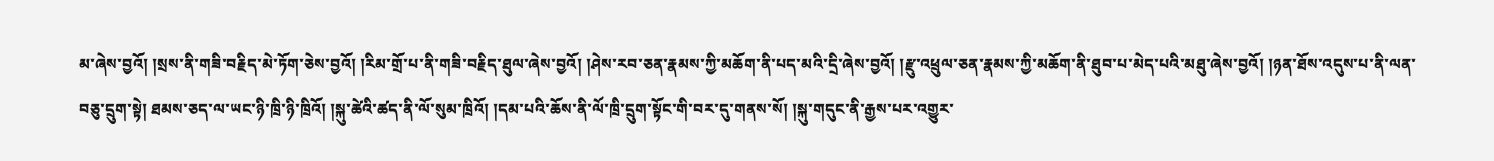མ་ཞེས་བྱའོ། །སྲས་ནི་གཟི་བརྗིད་མེ་ཏོག་ཅེས་བྱའོ། །རིམ་གྲོ་པ་ནི་གཟི་བརྗིད་ཐུལ་ཞེས་བྱའོ། །ཤེས་རབ་ཅན་རྣམས་ཀྱི་མཆོག་ནི་པད་མའི་དྲི་ཞེས་བྱའོ། །རྫུ་འཕྲུལ་ཅན་རྣམས་ཀྱི་མཆོག་ནི་ཐུབ་པ་མེད་པའི་མཐུ་ཞེས་བྱའོ། །ཉན་ཐོས་འདུས་པ་ནི་ལན་བཅུ་དྲུག་སྟེ། ཐམས་ཅད་ལ་ཡང་ཉི་ཁྲི་ཉི་ཁྲིའོ། །སྐུ་ཚེའི་ཚད་ནི་ལོ་སུམ་ཁྲིའོ། །དམ་པའི་ཆོས་ནི་ལོ་ཁྲི་དྲུག་སྟོང་གི་བར་དུ་གནས་སོ། །སྐུ་གདུང་ནི་རྒྱས་པར་འགྱུར་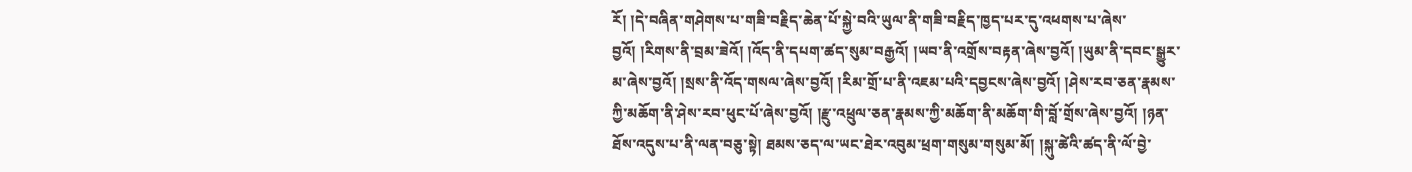རོ། །དེ་བཞིན་གཤེགས་པ་གཟི་བརྗིད་ཆེན་པོ་སྐྱེ་བའི་ཡུལ་ནི་གཟི་བརྗིད་ཁྱད་པར་དུ་འཕགས་པ་ཞེས་བྱའོ། །རིགས་ནི་བྲམ་ཟེའོ། །འོད་ནི་དཔག་ཚད་སུམ་བརྒྱའོ། །ཡབ་ནི་འགྲོས་བརྟན་ཞེས་བྱའོ། །ཡུམ་ནི་དབང་སྒྱུར་མ་ཞེས་བྱའོ། །སྲས་ནི་འོད་གསལ་ཞེས་བྱའོ། །རིམ་གྲོ་པ་ནི་འཇམ་པའི་དབྱངས་ཞེས་བྱའོ། །ཤེས་རབ་ཅན་རྣམས་ཀྱི་མཆོག་ནི་ཤེས་རབ་ཕུང་པོ་ཞེས་བྱའོ། །རྫུ་འཕྲུལ་ཅན་རྣམས་ཀྱི་མཆོག་ནི་མཆོག་གི་བློ་གྲོས་ཞེས་བྱའོ། །ཉན་ཐོས་འདུས་པ་ནི་ལན་བཅུ་སྟེ། ཐམས་ཅད་ལ་ཡང་ཐེར་འབུམ་ཕྲག་གསུམ་གསུམ་མོ། །སྐུ་ཚེའི་ཚད་ནི་ལོ་བྱེ་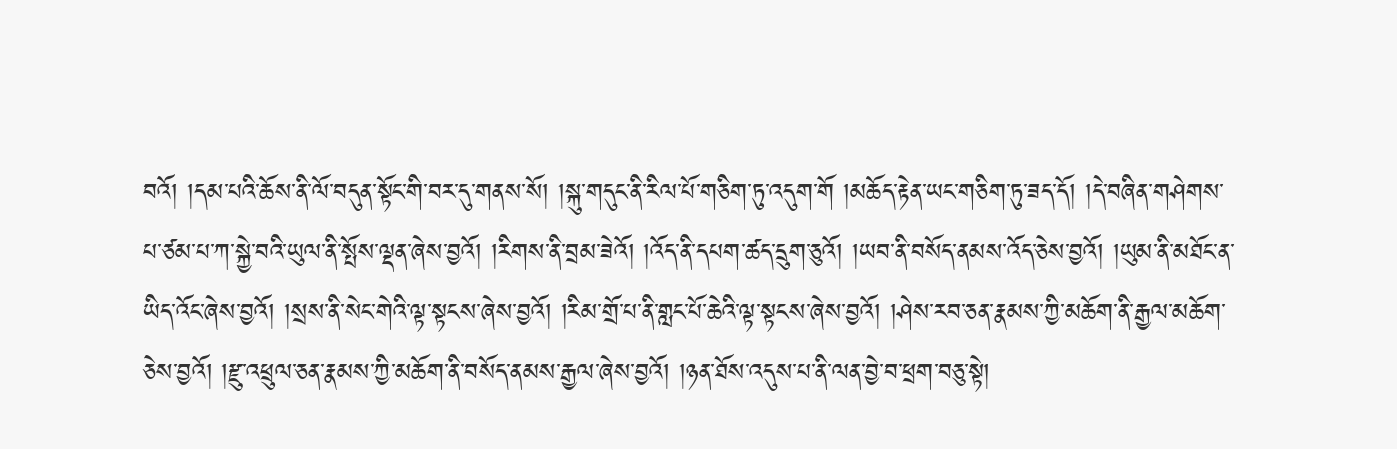བའོ། །དམ་པའི་ཆོས་ནི་ལོ་བདུན་སྟོང་གི་བར་དུ་གནས་སོ། །སྐུ་གདུང་ནི་རིལ་པོ་གཅིག་ཏུ་འདུག་གོ །མཆོད་རྟེན་ཡང་གཅིག་ཏུ་ཟད་དོ། །དེ་བཞིན་གཤེགས་པ་ཙམ་པ་ཀ་སྐྱེ་བའི་ཡུལ་ནི་སྤོས་ལྡན་ཞེས་བྱའོ། །རིགས་ནི་བྲམ་ཟེའོ། །འོད་ནི་དཔག་ཚད་དྲུག་ཅུའོ། །ཡབ་ནི་བསོད་ནམས་འོད་ཅེས་བྱའོ། །ཡུམ་ནི་མཐོང་ན་ཡིད་འོང་ཞེས་བྱའོ། །སྲས་ནི་སེང་གེའི་ལྟ་སྟངས་ཞེས་བྱའོ། །རིམ་གྲོ་པ་ནི་གླང་པོ་ཆེའི་ལྟ་སྟངས་ཞེས་བྱའོ། །ཤེས་རབ་ཅན་རྣམས་ཀྱི་མཆོག་ནི་རྒྱལ་མཆོག་ཅེས་བྱའོ། །རྫུ་འཕྲུལ་ཅན་རྣམས་ཀྱི་མཆོག་ནི་བསོད་ནམས་རྒྱལ་ཞེས་བྱའོ། །ཉན་ཐོས་འདུས་པ་ནི་ལན་བྱེ་བ་ཕྲག་བཅུ་སྟེ།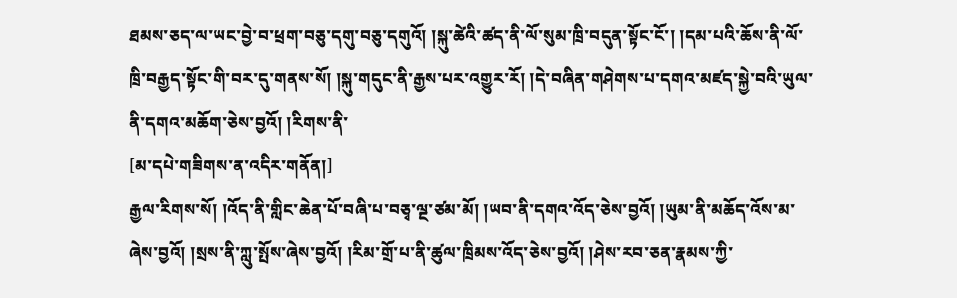ཐམས་ཅད་ལ་ཡང་བྱེ་བ་ཕྲག་བཅུ་དགུ་བཅུ་དགུའོ། །སྐུ་ཚེའི་ཚད་ནི་ལོ་སུམ་ཁྲི་བདུན་སྟོང་ངོ་། །དམ་པའི་ཆོས་ནི་ལོ་ཁྲི་བརྒྱད་སྟོང་གི་བར་དུ་གནས་སོ། །སྐུ་གདུང་ནི་རྒྱས་པར་འགྱུར་རོ། །དེ་བཞིན་གཤེགས་པ་དགའ་མཛད་སྐྱེ་བའི་ཡུལ་ནི་དགའ་མཆོག་ཅེས་བྱའོ། །རིགས་ནི་
[མ་དཔེ་གཟིགས་ན་འདིར་གནོན།]
རྒྱལ་རིགས་སོ། །འོད་ནི་གླིང་ཆེན་པོ་བཞི་པ་བཅྭ་ལྔ་ཙམ་མོ། །ཡབ་ནི་དགའ་འོད་ཅེས་བྱའོ། །ཡུམ་ནི་མཆོད་འོས་མ་ཞེས་བྱའོ། །སྲས་ནི་ཀླུ་སྤོས་ཞེས་བྱའོ། །རིམ་གྲོ་པ་ནི་ཚུལ་ཁྲིམས་འོད་ཅེས་བྱའོ། །ཤེས་རབ་ཅན་རྣམས་ཀྱི་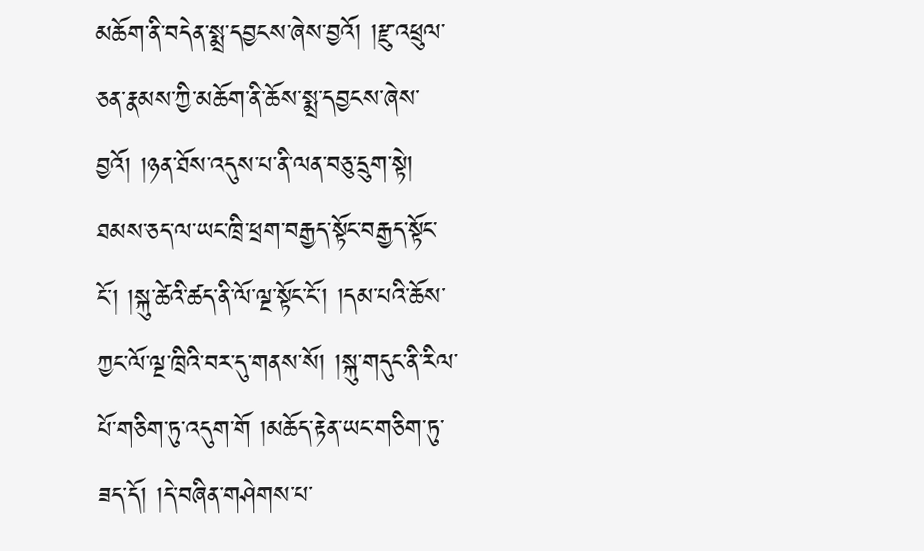མཆོག་ནི་བདེན་སྨྲ་དབྱངས་ཞེས་བྱའོ། །རྫུ་འཕྲུལ་ཅན་རྣམས་ཀྱི་མཆོག་ནི་ཆོས་སྨྲ་དབྱངས་ཞེས་བྱའོ། །ཉན་ཐོས་འདུས་པ་ནི་ལན་བཅུ་དྲུག་སྟེ། ཐམས་ཅད་ལ་ཡང་ཁྲི་ཕྲག་བརྒྱད་སྟོང་བརྒྱད་སྟོང་ངོ་། །སྐུ་ཚེའི་ཚད་ནི་ལོ་ལྔ་སྟོང་ངོ་། །དམ་པའི་ཆོས་ཀྱང་ལོ་ལྔ་ཁྲིའི་བར་དུ་གནས་སོ། །སྐུ་གདུང་ནི་རིལ་པོ་གཅིག་ཏུ་འདུག་གོ །མཆོད་རྟེན་ཡང་གཅིག་ཏུ་ཟད་དོ། །དེ་བཞིན་གཤེགས་པ་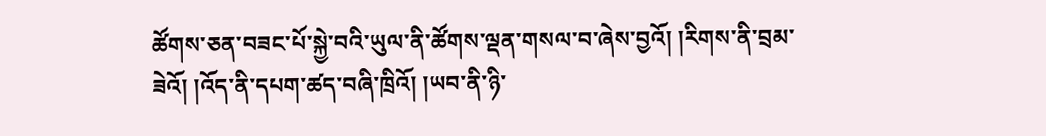ཚོགས་ཅན་བཟང་པོ་སྐྱེ་བའི་ཡུལ་ནི་ཚོགས་ལྡན་གསལ་བ་ཞེས་བྱའོ། །རིགས་ནི་བྲམ་ཟེའོ། །འོད་ནི་དཔག་ཚད་བཞི་ཁྲིའོ། །ཡབ་ནི་ཉི་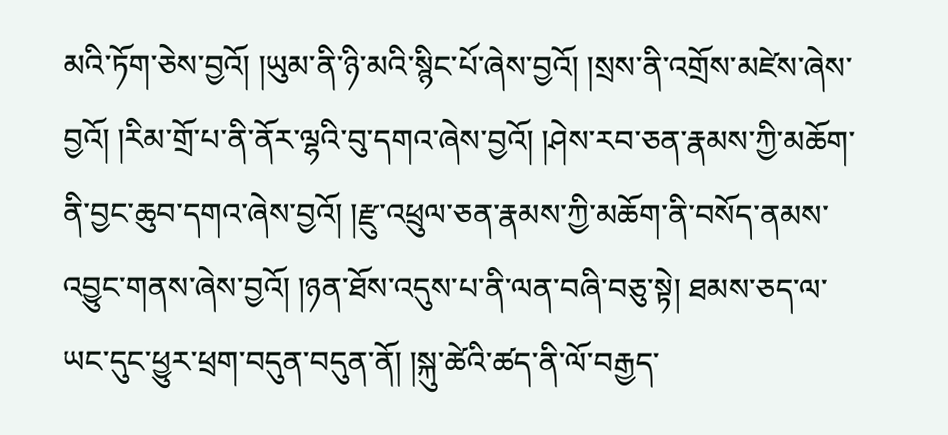མའི་ཏོག་ཅེས་བྱའོ། །ཡུམ་ནི་ཉི་མའི་སྙིང་པོ་ཞེས་བྱའོ། །སྲས་ནི་འགྲོས་མཛེས་ཞེས་བྱའོ། །རིམ་གྲོ་པ་ནི་ནོར་ལྷའི་བུ་དགའ་ཞེས་བྱའོ། །ཤེས་རབ་ཅན་རྣམས་ཀྱི་མཆོག་ནི་བྱང་ཆུབ་དགའ་ཞེས་བྱའོ། །རྫུ་འཕྲུལ་ཅན་རྣམས་ཀྱི་མཆོག་ནི་བསོད་ནམས་འབྱུང་གནས་ཞེས་བྱའོ། །ཉན་ཐོས་འདུས་པ་ནི་ལན་བཞི་བཅུ་སྟེ། ཐམས་ཅད་ལ་ཡང་དུང་ཕྱུར་ཕྲག་བདུན་བདུན་ནོ། །སྐུ་ཚེའི་ཚད་ནི་ལོ་བརྒྱད་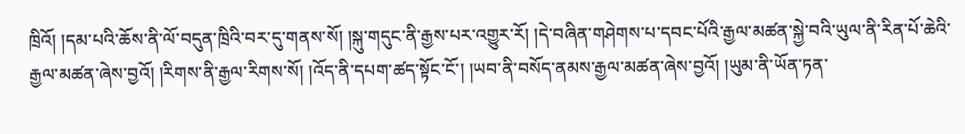ཁྲིའོ། །དམ་པའི་ཆོས་ནི་ལོ་བདུན་ཁྲིའི་བར་དུ་གནས་སོ། །སྐུ་གདུང་ནི་རྒྱས་པར་འགྱུར་རོ། །དེ་བཞིན་གཤེགས་པ་དབང་པོའི་རྒྱལ་མཚན་སྐྱེ་བའི་ཡུལ་ནི་རིན་པོ་ཆེའི་རྒྱལ་མཚན་ཞེས་བྱའོ། །རིགས་ནི་རྒྱལ་རིགས་སོ། །འོད་ནི་དཔག་ཚད་སྟོང་ངོ་། །ཡབ་ནི་བསོད་ནམས་རྒྱལ་མཚན་ཞེས་བྱའོ། །ཡུམ་ནི་ཡོན་ཏན་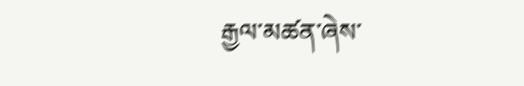རྒྱལ་མཚན་ཞེས་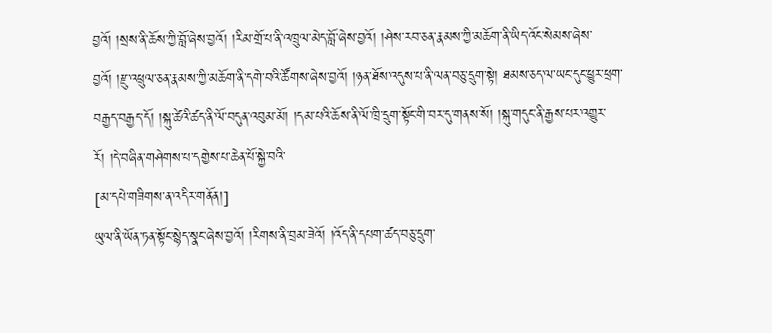བྱའོ། །སྲས་ནི་ཆོས་ཀྱི་བློ་ཞེས་བྱའོ། །རིམ་གྲོ་པ་ནི་འཁྲུལ་མེད་བློ་ཞེས་བྱའོ། །ཤེས་རབ་ཅན་རྣམས་ཀྱི་མཆོག་ནི་ཡིད་འོང་སེམས་ཞེས་བྱའོ། །རྫུ་འཕྲུལ་ཅན་རྣམས་ཀྱི་མཆོག་ནི་དགེ་བའི་ཚོགས་ཞེས་བྱའོ། །ཉན་ཐོས་འདུས་པ་ནི་ལན་བཅུ་དྲུག་སྟེ། ཐམས་ཅད་ལ་ཡང་དུང་ཕྱུར་ཕྲག་བརྒྱད་བརྒྱད་དོ། །སྐུ་ཚེའི་ཚད་ནི་ལོ་བདུན་འབུམ་མོ། །དམ་པའི་ཆོས་ནི་ལོ་ཁྲི་དྲུག་སྟོང་གི་བར་དུ་གནས་སོ། །སྐུ་གདུང་ནི་རྒྱས་པར་འགྱུར་རོ། །དེ་བཞིན་གཤེགས་པ་དགྱེས་པ་ཆེན་པོ་སྐྱེ་བའི་
[མ་དཔེ་གཟིགས་ན་འདིར་གནོན།]
ཡུལ་ནི་ཡོན་ཏན་སྟོང་སྙེད་སྣང་ཞེས་བྱའོ། །རིགས་ནི་བྲམ་ཟེའོ། །འོད་ནི་དཔག་ཚད་བཅུ་དྲུག་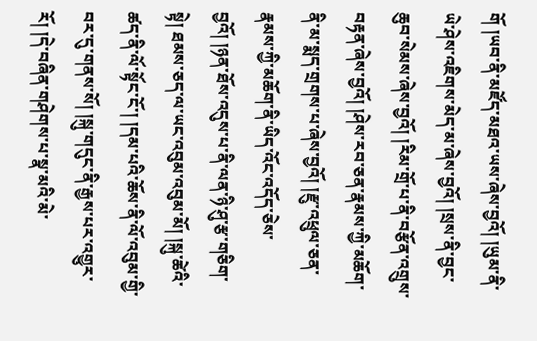གོ །ཡབ་ནི་མཛོད་མཐའ་ཡས་ཞེས་བྱའོ། །ཡུམ་ནི་ཡེ་ཤེས་འཇིགས་མེད་མ་ཞེས་བྱའོ། །སྲས་ནི་བྱང་ཆུབ་སེམས་ཞེས་བྱའོ། །རིམ་གྲོ་པ་ནི་བརྩོན་འགྲུས་བརྟན་ཞེས་བྱའོ། །ཤེས་རབ་ཅན་རྣམས་ཀྱི་མཆོག་ནི་མ་སྨད་གྲགས་པ་ཞེས་བྱའོ། །རྫུ་འཕྲུལ་ཅན་རྣམས་ཀྱི་མཆོག་ནི་ཡིད་འོང་འདོད་ཅེས་བྱའོ། །ཉན་ཐོས་འདུས་པ་ནི་ལན་ཉི་ཤུ་རྩ་གཅིག་སྟེ། ཐམས་ཅད་ལ་ཡང་འབུམ་འབུམ་མོ། །སྐུ་ཚེའི་ཚད་ནི་ལོ་སྟོང་ངོ་། །དམ་པའི་ཆོས་ནི་ལོ་འབུམ་གྱི་བར་དུ་གནས་སོ། །སྐུ་གདུང་ནི་རྒྱས་པར་འགྱུར་རོ། །དེ་བཞིན་གཤེགས་པ་སྣ་མའི་མེ་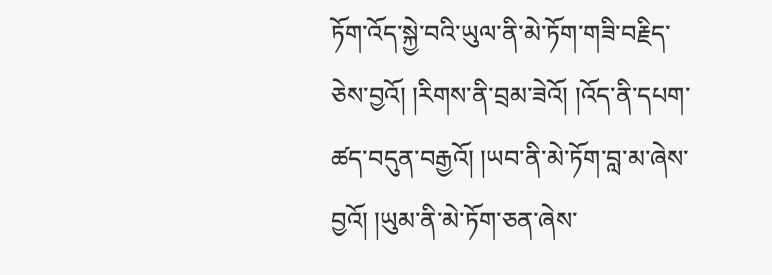ཏོག་འོད་སྐྱེ་བའི་ཡུལ་ནི་མེ་ཏོག་གཟི་བརྗིད་ཅེས་བྱའོ། །རིགས་ནི་བྲམ་ཟེའོ། །འོད་ནི་དཔག་ཚད་བདུན་བརྒྱའོ། །ཡབ་ནི་མེ་ཏོག་བླ་མ་ཞེས་བྱའོ། །ཡུམ་ནི་མེ་ཏོག་ཅན་ཞེས་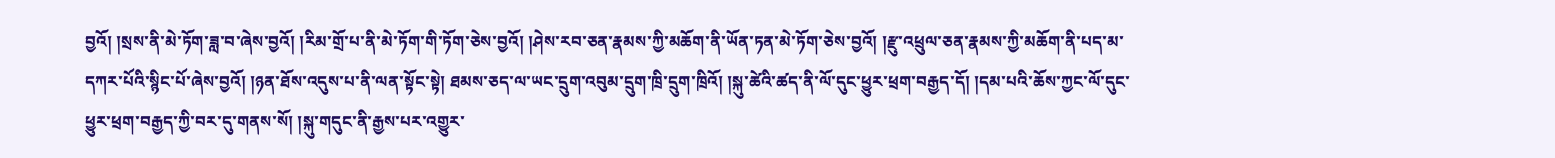བྱའོ། །སྲས་ནི་མེ་ཏོག་ཟླ་བ་ཞེས་བྱའོ། །རིམ་གྲོ་པ་ནི་མེ་ཏོག་གི་ཏོག་ཅེས་བྱའོ། །ཤེས་རབ་ཅན་རྣམས་ཀྱི་མཆོག་ནི་ཡོན་ཏན་མེ་ཏོག་ཅེས་བྱའོ། །རྫུ་འཕྲུལ་ཅན་རྣམས་ཀྱི་མཆོག་ནི་པད་མ་དཀར་པོའི་སྙིང་པོ་ཞེས་བྱའོ། །ཉན་ཐོས་འདུས་པ་ནི་ལན་སྟོང་སྟེ། ཐམས་ཅད་ལ་ཡང་དྲུག་འབུམ་དྲུག་ཁྲི་དྲུག་ཁྲིའོ། །སྐུ་ཚེའི་ཚད་ནི་ལོ་དུང་ཕྱུར་ཕྲག་བརྒྱད་དོ། །དམ་པའི་ཆོས་ཀྱང་ལོ་དུང་ཕྱུར་ཕྲག་བརྒྱད་ཀྱི་བར་དུ་གནས་སོ། །སྐུ་གདུང་ནི་རྒྱས་པར་འགྱུར་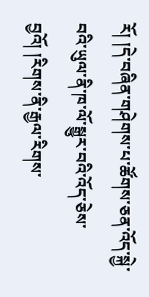རོ། །དེ་བཞིན་གཤེགས་པ་ཚོགས་ཅན་འོད་སྐྱེ་བའི་ཡུལ་ནི་ཁ་ལོ་སྒྱུར་བའི་འོད་ཅེས་བྱའོ། །རིགས་ནི་རྒྱལ་རིགས་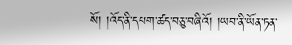སོ། །འོད་ནི་དཔག་ཚད་བཅུ་བཞིའོ། །ཡབ་ནི་ཡོན་ཏན་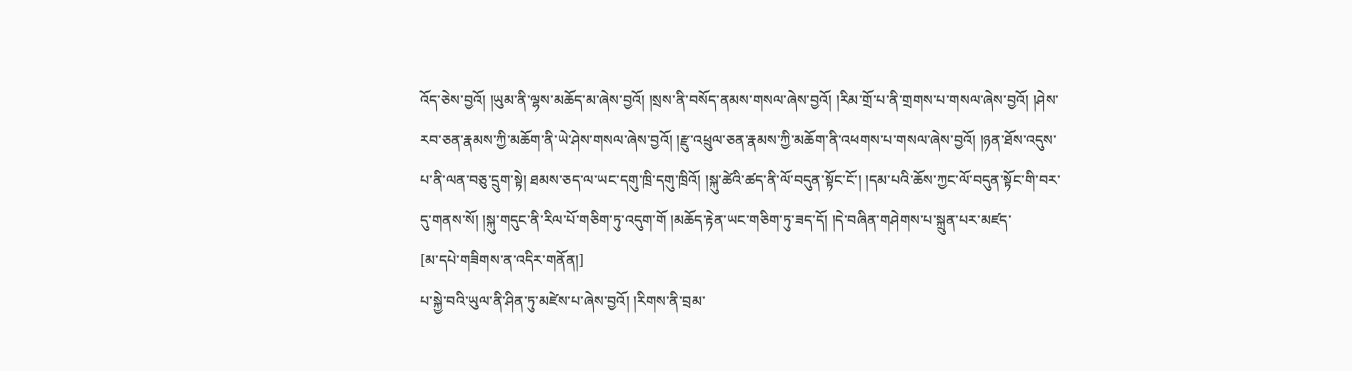འོད་ཅེས་བྱའོ། །ཡུམ་ནི་ལྷས་མཆོད་མ་ཞེས་བྱའོ། །སྲས་ནི་བསོད་ནམས་གསལ་ཞེས་བྱའོ། །རིམ་གྲོ་པ་ནི་གྲགས་པ་གསལ་ཞེས་བྱའོ། །ཤེས་རབ་ཅན་རྣམས་ཀྱི་མཆོག་ནི་ཡེ་ཤེས་གསལ་ཞེས་བྱའོ། །རྫུ་འཕྲུལ་ཅན་རྣམས་ཀྱི་མཆོག་ནི་འཕགས་པ་གསལ་ཞེས་བྱའོ། །ཉན་ཐོས་འདུས་པ་ནི་ལན་བཅུ་དྲུག་སྟེ། ཐམས་ཅད་ལ་ཡང་དགུ་ཁྲི་དགུ་ཁྲིའོ། །སྐུ་ཚེའི་ཚད་ནི་ལོ་བདུན་སྟོང་ངོ་། །དམ་པའི་ཆོས་ཀྱང་ལོ་བདུན་སྟོང་གི་བར་དུ་གནས་སོ། །སྐུ་གདུང་ནི་རིལ་པོ་གཅིག་ཏུ་འདུག་གོ །མཆོད་རྟེན་ཡང་གཅིག་ཏུ་ཟད་དོ། །དེ་བཞིན་གཤེགས་པ་སྐྲུན་པར་མཛད་
[མ་དཔེ་གཟིགས་ན་འདིར་གནོན།]
པ་སྐྱེ་བའི་ཡུལ་ནི་ཤིན་ཏུ་མཛེས་པ་ཞེས་བྱའོ། །རིགས་ནི་བྲམ་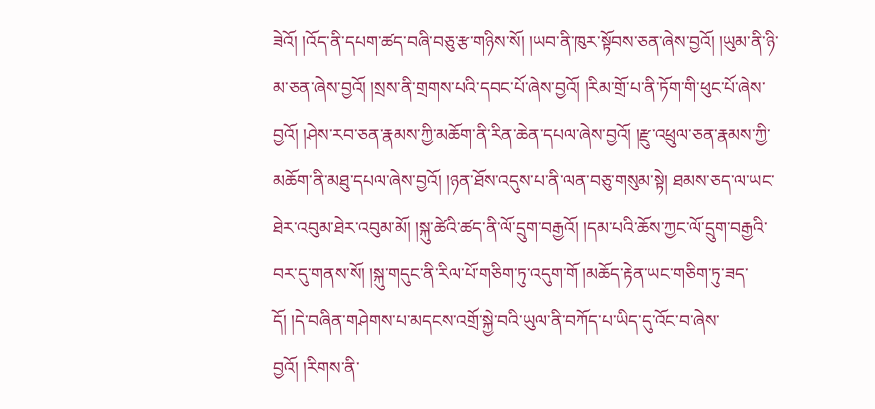ཟེའོ། །འོད་ནི་དཔག་ཚད་བཞི་བཅུ་རྩ་གཉིས་སོ། །ཡབ་ནི་ཁུར་སྟོབས་ཅན་ཞེས་བྱའོ། །ཡུམ་ནི་ཉི་མ་ཅན་ཞེས་བྱའོ། །སྲས་ནི་གྲགས་པའི་དབང་པོ་ཞེས་བྱའོ། །རིམ་གྲོ་པ་ནི་ཏོག་གི་ཕུང་པོ་ཞེས་བྱའོ། །ཤེས་རབ་ཅན་རྣམས་ཀྱི་མཆོག་ནི་རིན་ཆེན་དཔལ་ཞེས་བྱའོ། །རྫུ་འཕྲུལ་ཅན་རྣམས་ཀྱི་མཆོག་ནི་མཐུ་དཔལ་ཞེས་བྱའོ། །ཉན་ཐོས་འདུས་པ་ནི་ལན་བཅུ་གསུམ་སྟེ། ཐམས་ཅད་ལ་ཡང་ཐེར་འབུམ་ཐེར་འབུམ་མོ། །སྐུ་ཚེའི་ཚད་ནི་ལོ་དྲུག་བརྒྱའོ། །དམ་པའི་ཆོས་ཀྱང་ལོ་དྲུག་བརྒྱའི་བར་དུ་གནས་སོ། །སྐུ་གདུང་ནི་རིལ་པོ་གཅིག་ཏུ་འདུག་གོ །མཆོད་རྟེན་ཡང་གཅིག་ཏུ་ཟད་དོ། །དེ་བཞིན་གཤེགས་པ་མདངས་འགྲོ་སྐྱེ་བའི་ཡུལ་ནི་བཀོད་པ་ཡིད་དུ་འོང་བ་ཞེས་བྱའོ། །རིགས་ནི་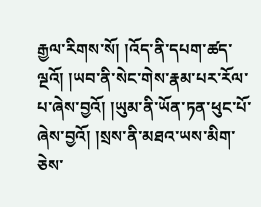རྒྱལ་རིགས་སོ། །འོད་ནི་དཔག་ཚད་ལྔའོ། །ཡབ་ནི་སེང་གེས་རྣམ་པར་རོལ་པ་ཞེས་བྱའོ། །ཡུམ་ནི་ཡོན་ཏན་ཕུང་པོ་ཞེས་བྱའོ། །སྲས་ནི་མཐའ་ཡས་མིག་ཅེས་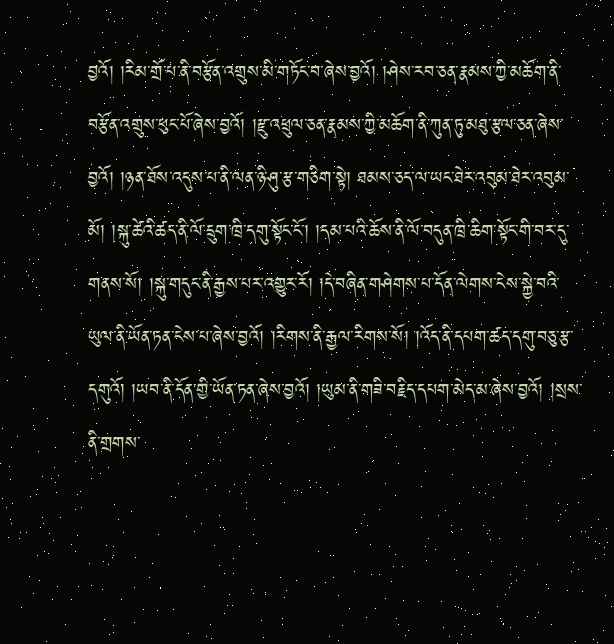བྱའོ། །རིམ་གྲོ་པ་ནི་བརྩོན་འགྲུས་མི་གཏོང་བ་ཞེས་བྱའོ། །ཤེས་རབ་ཅན་རྣམས་ཀྱི་མཆོག་ནི་བརྩོན་འགྲུས་ཕུང་པོ་ཞེས་བྱའོ། །རྫུ་འཕྲུལ་ཅན་རྣམས་ཀྱི་མཆོག་ནི་ཀུན་ཏུ་མཐུ་རྩལ་ཅན་ཞེས་བྱའོ། །ཉན་ཐོས་འདུས་པ་ནི་ལན་ཉི་ཤུ་རྩ་གཅིག་སྟེ། ཐམས་ཅད་ལ་ཡང་ཐེར་འབུམ་ཐེར་འབུམ་མོ། །སྐུ་ཚེའི་ཚད་ནི་ལོ་དྲུག་ཁྲི་དགུ་སྟོང་ངོ་། །དམ་པའི་ཆོས་ནི་ལོ་བདུན་ཁྲི་ཆིག་སྟོང་གི་བར་དུ་གནས་སོ། །སྐུ་གདུང་ནི་རྒྱས་པར་འགྱུར་རོ། །དེ་བཞིན་གཤེགས་པ་དོན་ལེགས་ངེས་སྐྱེ་བའི་ཡུལ་ནི་ཡོན་ཏན་ངེས་པ་ཞེས་བྱའོ། །རིགས་ནི་རྒྱལ་རིགས་སོ། །འོད་ནི་དཔག་ཚད་དགུ་བཅུ་རྩ་དགུའོ། །ཡབ་ནི་དོན་གྱི་ཡོན་ཏན་ཞེས་བྱའོ། །ཡུམ་ནི་གཟི་བརྗིད་དཔག་མེད་མ་ཞེས་བྱའོ། །སྲས་ནི་གྲགས་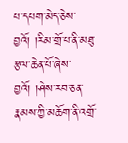པ་དཔག་མེད་ཅེས་བྱའོ། །རིམ་གྲོ་པ་ནི་མཐུ་རྩལ་ཆེན་པོ་ཞེས་བྱའོ། །ཤེས་རབ་ཅན་རྣམས་ཀྱི་མཆོག་ནི་འགྲོ་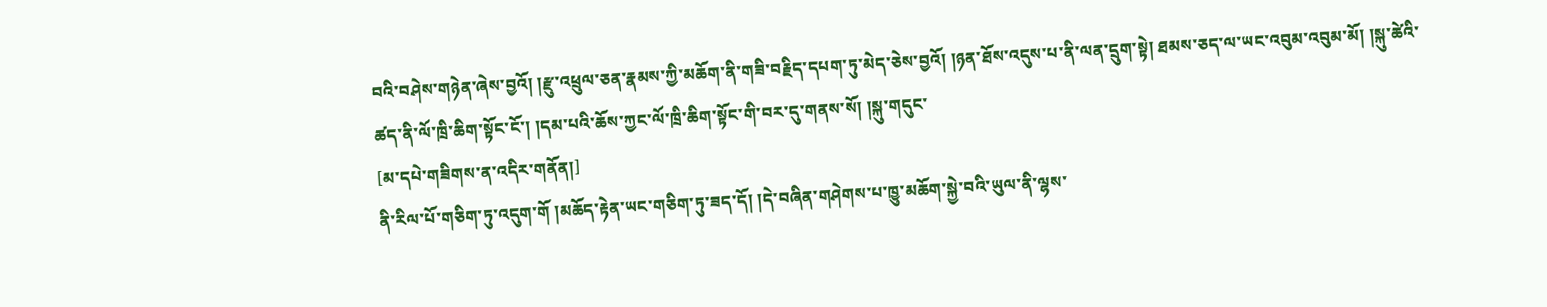བའི་བཤེས་གཉེན་ཞེས་བྱའོ། །རྫུ་འཕྲུལ་ཅན་རྣམས་ཀྱི་མཆོག་ནི་གཟི་བརྗིད་དཔག་ཏུ་མེད་ཅེས་བྱའོ། །ཉན་ཐོས་འདུས་པ་ནི་ལན་དྲུག་སྟེ། ཐམས་ཅད་ལ་ཡང་འབུམ་འབུམ་མོ། །སྐུ་ཚེའི་ཚད་ནི་ལོ་ཁྲི་ཆིག་སྟོང་ངོ་། །དམ་པའི་ཆོས་ཀྱང་ལོ་ཁྲི་ཆིག་སྟོང་གི་བར་དུ་གནས་སོ། །སྐུ་གདུང་
[མ་དཔེ་གཟིགས་ན་འདིར་གནོན།]
ནི་རིལ་པོ་གཅིག་ཏུ་འདུག་གོ །མཆོད་རྟེན་ཡང་གཅིག་ཏུ་ཟད་དོ། །དེ་བཞིན་གཤེགས་པ་ཁྱུ་མཆོག་སྐྱེ་བའི་ཡུལ་ནི་ལྷས་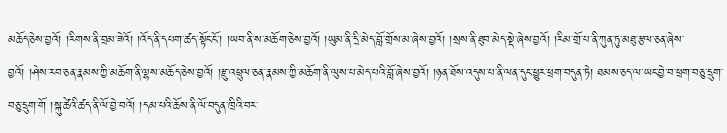མཆོད་ཅེས་བྱའོ། །རིགས་ནི་བྲམ་ཟེའོ། །འོད་ནི་དཔག་ཚད་སྟོང་ངོ་། །ཡབ་ནི་ས་མཆོག་ཅེས་བྱའོ། །ཡུམ་ནི་དྲི་མེད་བློ་གྲོས་མ་ཞེས་བྱའོ། །སྲས་ནི་ཐུབ་མེད་སྡེ་ཞེས་བྱའོ། །རིམ་གྲོ་པ་ནི་ཀུན་ཏུ་མཐུ་རྩལ་ཅན་ཞེས་བྱའོ། །ཤེས་རབ་ཅན་རྣམས་ཀྱི་མཆོག་ནི་ལྷས་མཆོད་ཅེས་བྱའོ། །རྫུ་འཕྲུལ་ཅན་རྣམས་ཀྱི་མཆོག་ནི་ལུས་པ་མེད་པའི་བློ་ཞེས་བྱའོ། །ཉན་ཐོས་འདུས་པ་ནི་ལན་དུང་ཕྱུར་ཕྲག་བདུན་ཏེ། ཐམས་ཅད་ལ་ཡང་བྱེ་བ་ཕྲག་བཅུ་དྲུག་བཅུ་དྲུག་གོ །སྐུ་ཚེའི་ཚད་ནི་ལོ་བྱེ་བའོ། །དམ་པའི་ཆོས་ནི་ལོ་བདུན་ཁྲིའི་བར་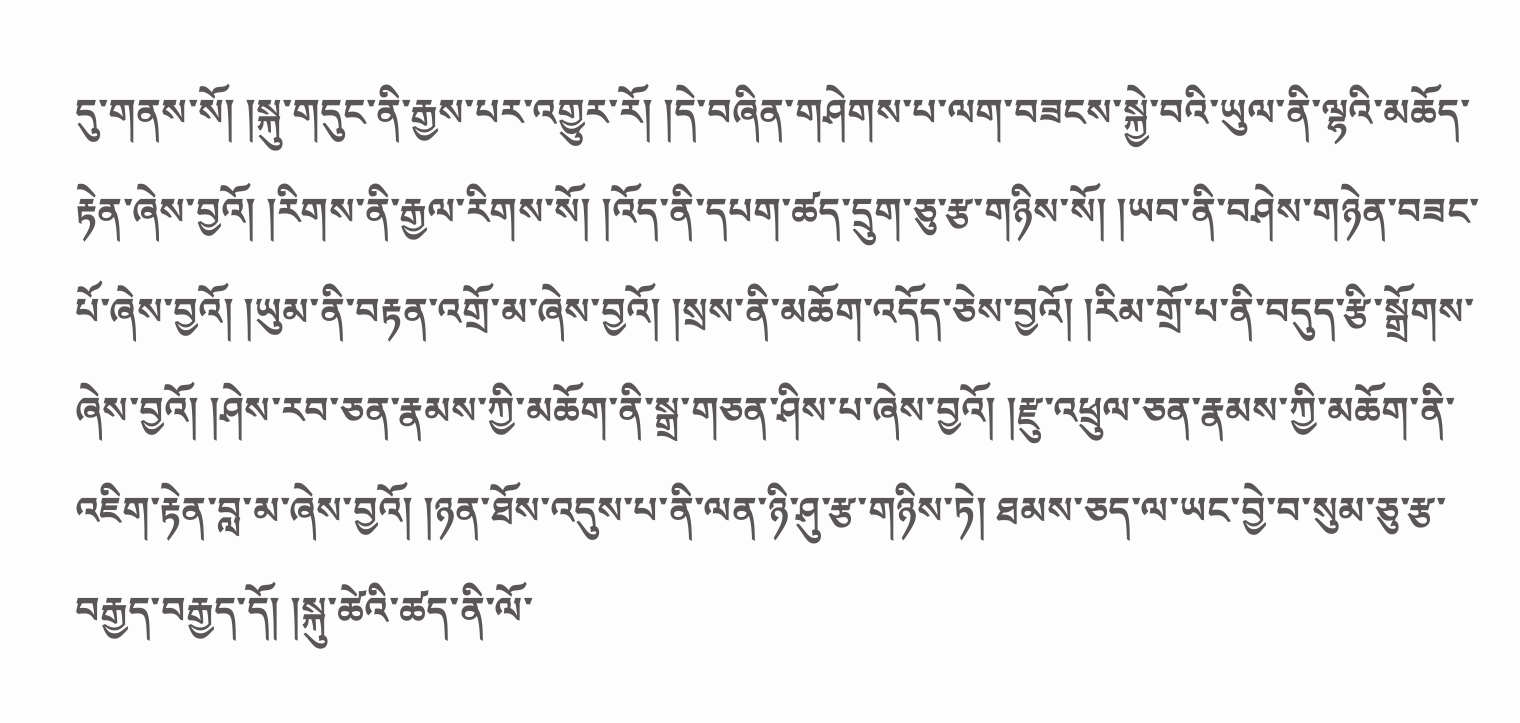དུ་གནས་སོ། །སྐུ་གདུང་ནི་རྒྱས་པར་འགྱུར་རོ། །དེ་བཞིན་གཤེགས་པ་ལག་བཟངས་སྐྱེ་བའི་ཡུལ་ནི་ལྷའི་མཆོད་རྟེན་ཞེས་བྱའོ། །རིགས་ནི་རྒྱལ་རིགས་སོ། །འོད་ནི་དཔག་ཚད་དྲུག་ཅུ་རྩ་གཉིས་སོ། །ཡབ་ནི་བཤེས་གཉེན་བཟང་པོ་ཞེས་བྱའོ། །ཡུམ་ནི་བརྟན་འགྲོ་མ་ཞེས་བྱའོ། །སྲས་ནི་མཆོག་འདོད་ཅེས་བྱའོ། །རིམ་གྲོ་པ་ནི་བདུད་རྩི་སྒྲོགས་ཞེས་བྱའོ། །ཤེས་རབ་ཅན་རྣམས་ཀྱི་མཆོག་ནི་སྒྲ་གཅན་ཤིས་པ་ཞེས་བྱའོ། །རྫུ་འཕྲུལ་ཅན་རྣམས་ཀྱི་མཆོག་ནི་འཇིག་རྟེན་བླ་མ་ཞེས་བྱའོ། །ཉན་ཐོས་འདུས་པ་ནི་ལན་ཉི་ཤུ་རྩ་གཉིས་ཏེ། ཐམས་ཅད་ལ་ཡང་བྱེ་བ་སུམ་ཅུ་རྩ་བརྒྱད་བརྒྱད་དོ། །སྐུ་ཚེའི་ཚད་ནི་ལོ་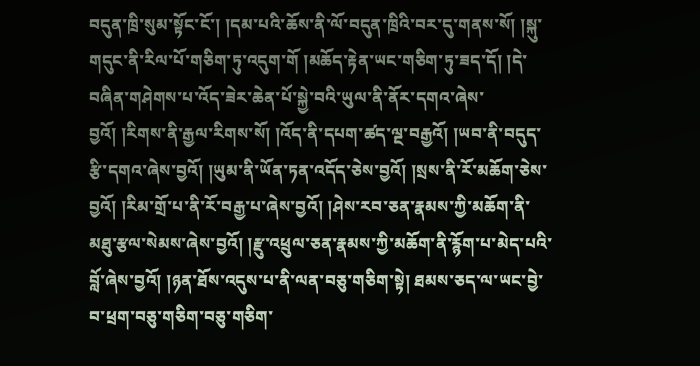བདུན་ཁྲི་སུམ་སྟོང་ངོ་། །དམ་པའི་ཆོས་ནི་ལོ་བདུན་ཁྲིའི་བར་དུ་གནས་སོ། །སྐུ་གདུང་ནི་རིལ་པོ་གཅིག་ཏུ་འདུག་གོ །མཆོད་རྟེན་ཡང་གཅིག་ཏུ་ཟད་དོ། །དེ་བཞིན་གཤེགས་པ་འོད་ཟེར་ཆེན་པོ་སྐྱེ་བའི་ཡུལ་ནི་ནོར་དགའ་ཞེས་བྱའོ། །རིགས་ནི་རྒྱལ་རིགས་སོ། །འོད་ནི་དཔག་ཚད་ལྔ་བརྒྱའོ། །ཡབ་ནི་བདུད་རྩི་དགའ་ཞེས་བྱའོ། །ཡུམ་ནི་ཡོན་ཏན་འདོད་ཅེས་བྱའོ། །སྲས་ནི་རོ་མཆོག་ཅེས་བྱའོ། །རིམ་གྲོ་པ་ནི་རོ་བརྒྱ་པ་ཞེས་བྱའོ། །ཤེས་རབ་ཅན་རྣམས་ཀྱི་མཆོག་ནི་མཐུ་རྩལ་སེམས་ཞེས་བྱའོ། །རྫུ་འཕྲུལ་ཅན་རྣམས་ཀྱི་མཆོག་ནི་རྙོག་པ་མེད་པའི་བློ་ཞེས་བྱའོ། །ཉན་ཐོས་འདུས་པ་ནི་ལན་བཅུ་གཅིག་སྟེ། ཐམས་ཅད་ལ་ཡང་བྱེ་བ་ཕྲག་བཅུ་གཅིག་བཅུ་གཅིག་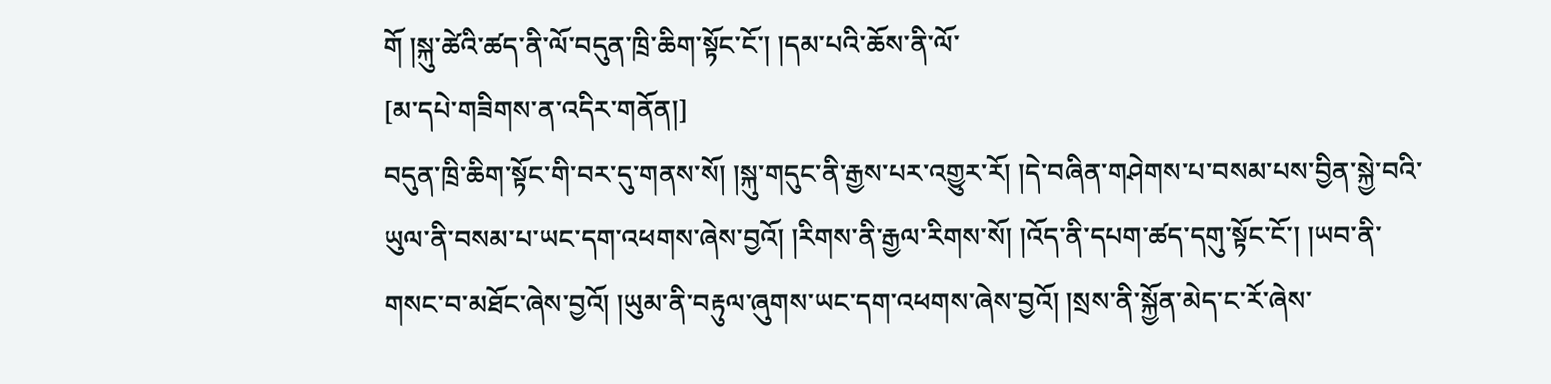གོ །སྐུ་ཚེའི་ཚད་ནི་ལོ་བདུན་ཁྲི་ཆིག་སྟོང་ངོ་། །དམ་པའི་ཆོས་ནི་ལོ་
[མ་དཔེ་གཟིགས་ན་འདིར་གནོན།]
བདུན་ཁྲི་ཆིག་སྟོང་གི་བར་དུ་གནས་སོ། །སྐུ་གདུང་ནི་རྒྱས་པར་འགྱུར་རོ། །དེ་བཞིན་གཤེགས་པ་བསམ་པས་བྱིན་སྐྱེ་བའི་ཡུལ་ནི་བསམ་པ་ཡང་དག་འཕགས་ཞེས་བྱའོ། །རིགས་ནི་རྒྱལ་རིགས་སོ། །འོད་ནི་དཔག་ཚད་དགུ་སྟོང་ངོ་། །ཡབ་ནི་གསང་བ་མཐོང་ཞེས་བྱའོ། །ཡུམ་ནི་བརྟུལ་ཞུགས་ཡང་དག་འཕགས་ཞེས་བྱའོ། །སྲས་ནི་སྐྱོན་མེད་ང་རོ་ཞེས་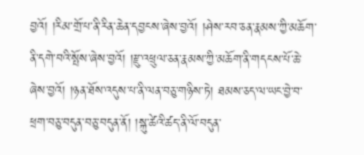བྱའོ། །རིམ་གྲོ་པ་ནི་རིན་ཆེན་དབྱངས་ཞེས་བྱའོ། །ཤེས་རབ་ཅན་རྣམས་ཀྱི་མཆོག་ནི་དགེ་བའི་སྤོས་ཞེས་བྱའོ། །རྫུ་འཕྲུལ་ཅན་རྣམས་ཀྱི་མཆོག་ནི་གདངས་པོ་ཆེ་ཞེས་བྱའོ། །ཉན་ཐོས་འདུས་པ་ནི་ལན་བཅུ་གཉིས་ཏེ། ཐམས་ཅད་ལ་ཡང་བྱེ་བ་ཕྲག་བཅུ་བདུན་བཅུ་བདུན་ནོ། །སྐུ་ཚེའི་ཚད་ནི་ལོ་བདུན་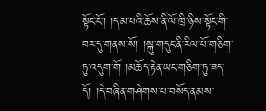སྟོང་ངོ་། །དམ་པའི་ཆོས་ནི་ལོ་ཁྲི་ཉིས་སྟོང་གི་བར་དུ་གནས་སོ། །སྐུ་གདུང་ནི་རིལ་པོ་གཅིག་ཏུ་འདུག་གོ །མཆོད་རྟེན་ཡང་གཅིག་ཏུ་ཟད་དོ། །དེ་བཞིན་གཤེགས་པ་བསོད་ནམས་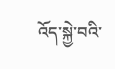འོད་སྐྱེ་བའི་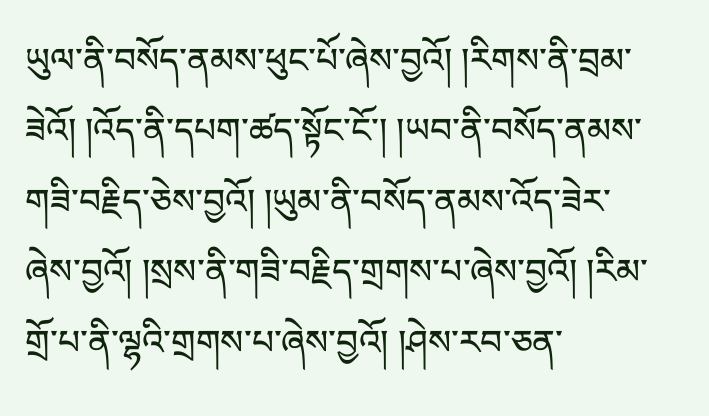ཡུལ་ནི་བསོད་ནམས་ཕུང་པོ་ཞེས་བྱའོ། །རིགས་ནི་བྲམ་ཟེའོ། །འོད་ནི་དཔག་ཚད་སྟོང་ངོ་། །ཡབ་ནི་བསོད་ནམས་གཟི་བརྗིད་ཅེས་བྱའོ། །ཡུམ་ནི་བསོད་ནམས་འོད་ཟེར་ཞེས་བྱའོ། །སྲས་ནི་གཟི་བརྗིད་གྲགས་པ་ཞེས་བྱའོ། །རིམ་གྲོ་པ་ནི་ལྷའི་གྲགས་པ་ཞེས་བྱའོ། །ཤེས་རབ་ཅན་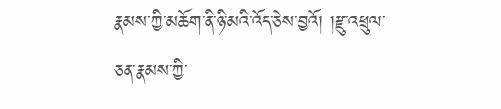རྣམས་ཀྱི་མཆོག་ནི་ཉི་མའི་འོད་ཅེས་བྱའོ། །རྫུ་འཕྲུལ་ཅན་རྣམས་ཀྱི་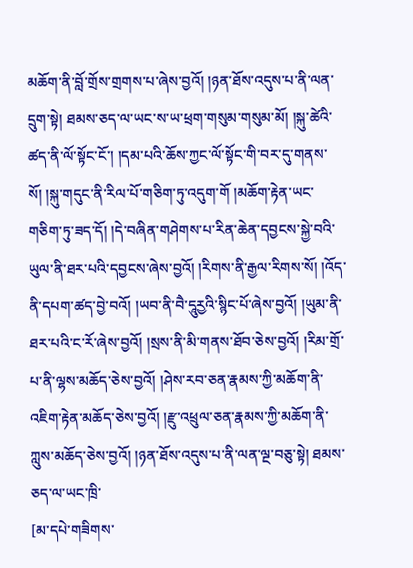མཆོག་ནི་བློ་གྲོས་གྲགས་པ་ཞེས་བྱའོ། །ཉན་ཐོས་འདུས་པ་ནི་ལན་དྲུག་སྟེ། ཐམས་ཅད་ལ་ཡང་ས་ཡ་ཕྲག་གསུམ་གསུམ་མོ། །སྐུ་ཚེའི་ཚད་ནི་ལོ་སྟོང་ངོ་། །དམ་པའི་ཆོས་ཀྱང་ལོ་སྟོང་གི་བར་དུ་གནས་སོ། །སྐུ་གདུང་ནི་རིལ་པོ་གཅིག་ཏུ་འདུག་གོ །མཆོག་རྟེན་ཡང་གཅིག་ཏུ་ཟད་དོ། །དེ་བཞིན་གཤེགས་པ་རིན་ཆེན་དབྱངས་སྐྱེ་བའི་ཡུལ་ནི་ཐར་པའི་དབྱངས་ཞེས་བྱའོ། །རིགས་ནི་རྒྱལ་རིགས་སོ། །འོད་ནི་དཔག་ཚད་བྱེ་བའོ། །ཡབ་ནི་བཻ་དཱུཪྱའི་སྙིང་པོ་ཞེས་བྱའོ། །ཡུམ་ནི་ཐར་པའི་ང་རོ་ཞེས་བྱའོ། །སྲས་ནི་མི་གནས་ཐོབ་ཅེས་བྱའོ། །རིམ་གྲོ་པ་ནི་ལྷས་མཆོད་ཅེས་བྱའོ། །ཤེས་རབ་ཅན་རྣམས་ཀྱི་མཆོག་ནི་འཇིག་རྟེན་མཆོད་ཅེས་བྱའོ། །རྫུ་འཕྲུལ་ཅན་རྣམས་ཀྱི་མཆོག་ནི་ཀླུས་མཆོད་ཅེས་བྱའོ། །ཉན་ཐོས་འདུས་པ་ནི་ལན་ལྔ་བཅུ་སྟེ། ཐམས་ཅད་ལ་ཡང་ཁྲི་
[མ་དཔེ་གཟིགས་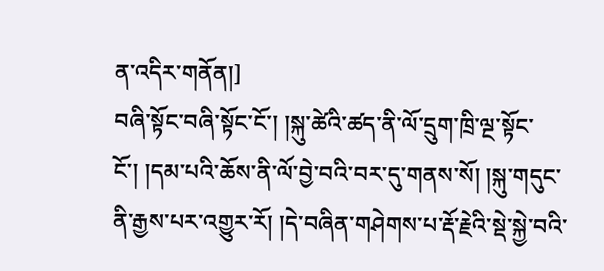ན་འདིར་གནོན།]
བཞི་སྟོང་བཞི་སྟོང་ངོ་། །སྐུ་ཚེའི་ཚད་ནི་ལོ་དྲུག་ཁྲི་ལྔ་སྟོང་ངོ་། །དམ་པའི་ཆོས་ནི་ལོ་བྱེ་བའི་བར་དུ་གནས་སོ། །སྐུ་གདུང་ནི་རྒྱས་པར་འགྱུར་རོ། །དེ་བཞིན་གཤེགས་པ་རྡོ་རྗེའི་སྡེ་སྐྱེ་བའི་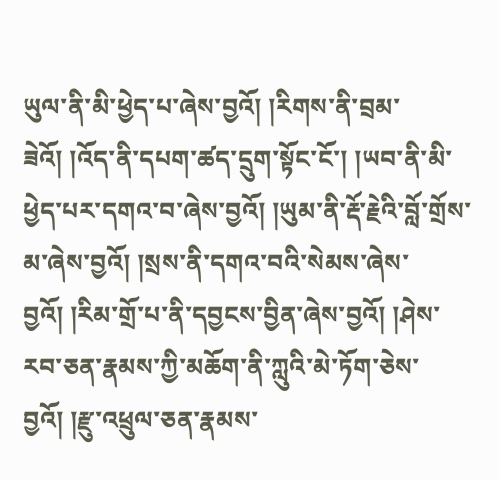ཡུལ་ནི་མི་ཕྱེད་པ་ཞེས་བྱའོ། །རིགས་ནི་བྲམ་ཟེའོ། །འོད་ནི་དཔག་ཚད་དྲུག་སྟོང་ངོ་། །ཡབ་ནི་མི་ཕྱེད་པར་དགའ་བ་ཞེས་བྱའོ། །ཡུམ་ནི་རྡོ་རྗེའི་བློ་གྲོས་མ་ཞེས་བྱའོ། །སྲས་ནི་དགའ་བའི་སེམས་ཞེས་བྱའོ། །རིམ་གྲོ་པ་ནི་དབྱངས་བྱིན་ཞེས་བྱའོ། །ཤེས་རབ་ཅན་རྣམས་ཀྱི་མཆོག་ནི་ཀླུའི་མེ་ཏོག་ཅེས་བྱའོ། །རྫུ་འཕྲུལ་ཅན་རྣམས་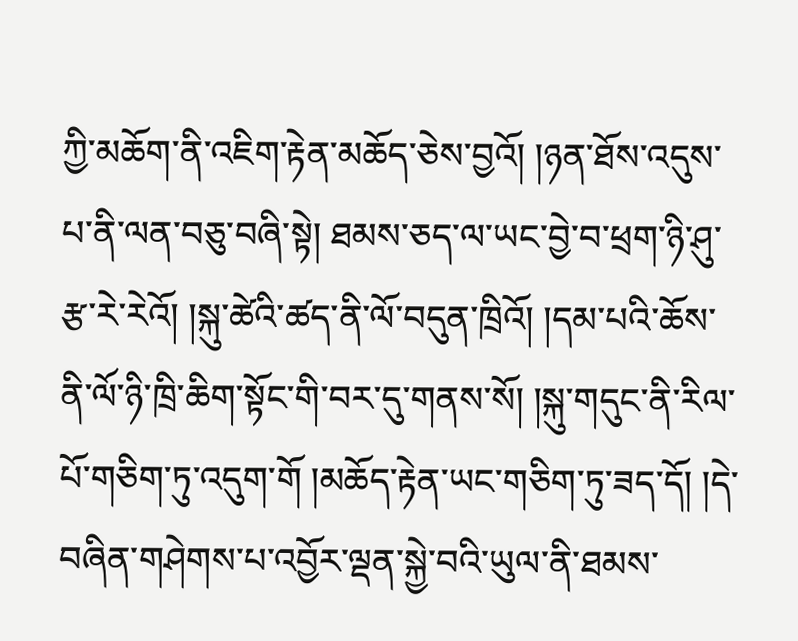ཀྱི་མཆོག་ནི་འཇིག་རྟེན་མཆོད་ཅེས་བྱའོ། །ཉན་ཐོས་འདུས་པ་ནི་ལན་བཅུ་བཞི་སྟེ། ཐམས་ཅད་ལ་ཡང་བྱེ་བ་ཕྲག་ཉི་ཤུ་རྩ་རེ་རེའོ། །སྐུ་ཚེའི་ཚད་ནི་ལོ་བདུན་ཁྲིའོ། །དམ་པའི་ཆོས་ནི་ལོ་ཉི་ཁྲི་ཆིག་སྟོང་གི་བར་དུ་གནས་སོ། །སྐུ་གདུང་ནི་རིལ་པོ་གཅིག་ཏུ་འདུག་གོ །མཆོད་རྟེན་ཡང་གཅིག་ཏུ་ཟད་དོ། །དེ་བཞིན་གཤེགས་པ་འབྱོར་ལྡན་སྐྱེ་བའི་ཡུལ་ནི་ཐམས་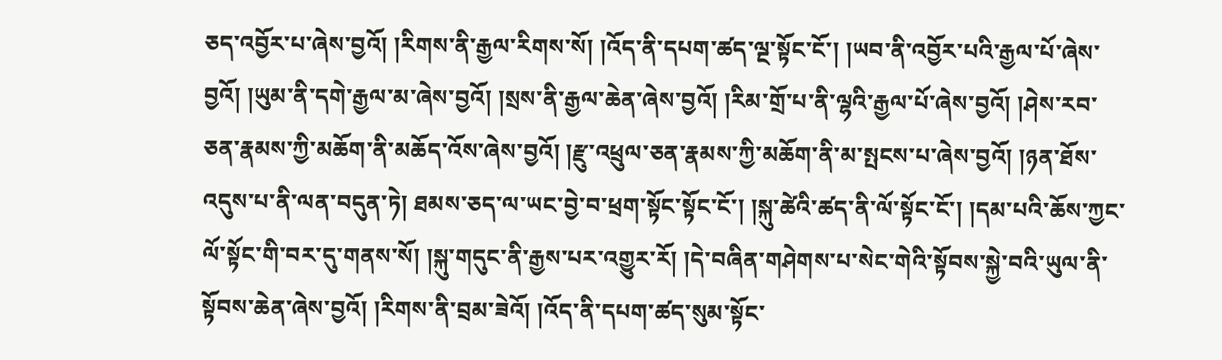ཅད་འབྱོར་པ་ཞེས་བྱའོ། །རིགས་ནི་རྒྱལ་རིགས་སོ། །འོད་ནི་དཔག་ཚད་ལྔ་སྟོང་ངོ་། །ཡབ་ནི་འབྱོར་པའི་རྒྱལ་པོ་ཞེས་བྱའོ། །ཡུམ་ནི་དགེ་རྒྱལ་མ་ཞེས་བྱའོ། །སྲས་ནི་རྒྱལ་ཆེན་ཞེས་བྱའོ། །རིམ་གྲོ་པ་ནི་ལྷའི་རྒྱལ་པོ་ཞེས་བྱའོ། །ཤེས་རབ་ཅན་རྣམས་ཀྱི་མཆོག་ནི་མཆོད་འོས་ཞེས་བྱའོ། །རྫུ་འཕྲུལ་ཅན་རྣམས་ཀྱི་མཆོག་ནི་མ་སྤངས་པ་ཞེས་བྱའོ། །ཉན་ཐོས་འདུས་པ་ནི་ལན་བདུན་ཏེ། ཐམས་ཅད་ལ་ཡང་བྱེ་བ་ཕྲག་སྟོང་སྟོང་ངོ་། །སྐུ་ཚེའི་ཚད་ནི་ལོ་སྟོང་ངོ་། །དམ་པའི་ཆོས་ཀྱང་ལོ་སྟོང་གི་བར་དུ་གནས་སོ། །སྐུ་གདུང་ནི་རྒྱས་པར་འགྱུར་རོ། །དེ་བཞིན་གཤེགས་པ་སེང་གེའི་སྟོབས་སྐྱེ་བའི་ཡུལ་ནི་སྟོབས་ཆེན་ཞེས་བྱའོ། །རིགས་ནི་བྲམ་ཟེའོ། །འོད་ནི་དཔག་ཚད་སུམ་སྟོང་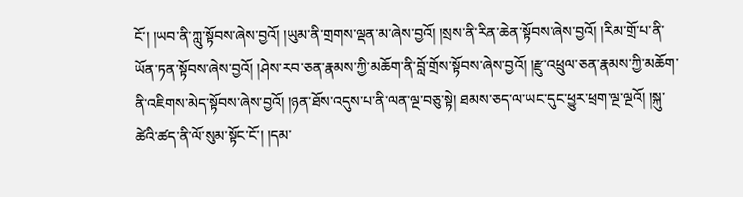ངོ་། །ཡབ་ནི་ཀླུ་སྟོབས་ཞེས་བྱའོ། །ཡུམ་ནི་གྲགས་ལྡན་མ་ཞེས་བྱའོ། །སྲས་ནི་རིན་ཆེན་སྟོབས་ཞེས་བྱའོ། །རིམ་གྲོ་པ་ནི་ཡོན་ཏན་སྟོབས་ཞེས་བྱའོ། །ཤེས་རབ་ཅན་རྣམས་ཀྱི་མཆོག་ནི་བློ་གྲོས་སྟོབས་ཞེས་བྱའོ། །རྫུ་འཕྲུལ་ཅན་རྣམས་ཀྱི་མཆོག་ནི་འཇིགས་མེད་སྟོབས་ཞེས་བྱའོ། །ཉན་ཐོས་འདུས་པ་ནི་ལན་ལྔ་བཅུ་སྟེ། ཐམས་ཅད་ལ་ཡང་དུང་ཕྱུར་ཕྲག་ལྔ་ལྔའོ། །སྐུ་ཚེའི་ཚད་ནི་ལོ་སུམ་སྟོང་ངོ་། །དམ་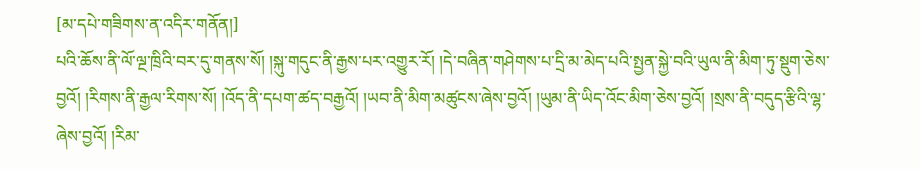[མ་དཔེ་གཟིགས་ན་འདིར་གནོན།]
པའི་ཆོས་ནི་ལོ་ལྔ་ཁྲིའི་བར་དུ་གནས་སོ། །སྐུ་གདུང་ནི་རྒྱས་པར་འགྱུར་རོ། །དེ་བཞིན་གཤེགས་པ་དྲི་མ་མེད་པའི་སྤྱན་སྐྱེ་བའི་ཡུལ་ནི་མིག་ཏུ་སྡུག་ཅེས་བྱའོ། །རིགས་ནི་རྒྱལ་རིགས་སོ། །འོད་ནི་དཔག་ཚད་བརྒྱའོ། །ཡབ་ནི་མིག་མཚུངས་ཞེས་བྱའོ། །ཡུམ་ནི་ཡིད་འོང་མིག་ཅེས་བྱའོ། །སྲས་ནི་བདུད་རྩིའི་ལྷ་ཞེས་བྱའོ། །རིམ་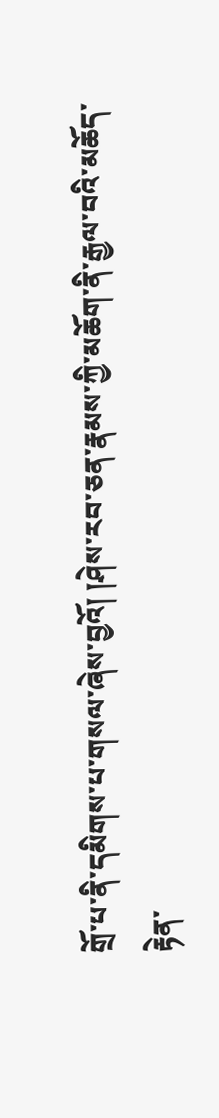གྲོ་པ་ནི་དམིགས་པ་གསལ་ཞེས་བྱའོ། །ཤེས་རབ་ཅན་རྣམས་ཀྱི་མཆོག་ནི་རྒྱལ་བའི་མཆོད་རྟེན་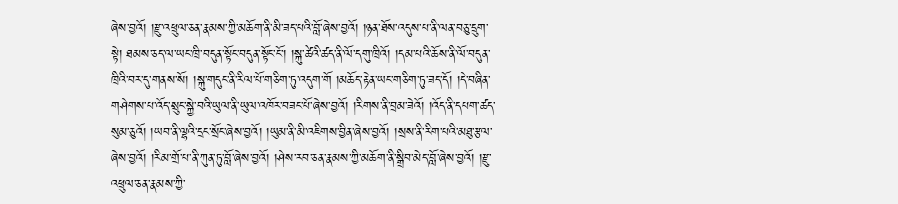ཞེས་བྱའོ། །རྫུ་འཕྲུལ་ཅན་རྣམས་ཀྱི་མཆོག་ནི་མི་ཟད་པའི་བློ་ཞེས་བྱའོ། །ཉན་ཐོས་འདུས་པ་ནི་ལན་བཅུ་དྲུག་སྟེ། ཐམས་ཅད་ལ་ཡང་ཁྲི་བདུན་སྟོང་བདུན་སྟོང་ངོ་། །སྐུ་ཚེའི་ཚད་ནི་ལོ་དགུ་ཁྲིའོ། །དམ་པའི་ཆོས་ནི་ལོ་བདུན་ཁྲིའི་བར་དུ་གནས་སོ། །སྐུ་གདུང་ནི་རིལ་པོ་གཅིག་ཏུ་འདུག་གོ །མཆོད་རྟེན་ཡང་གཅིག་ཏུ་ཟད་དོ། །དེ་བཞིན་གཤེགས་པ་འོད་སྲུང་སྐྱེ་བའི་ཡུལ་ནི་ཡུལ་འཁོར་བཟང་པོ་ཞེས་བྱའོ། །རིགས་ནི་བྲམ་ཟེའོ། །འོད་ནི་དཔག་ཚད་སུམ་ཅུའོ། །ཡབ་ནི་ལྷའི་དྲང་སྲོང་ཞེས་བྱའོ། །ཡུམ་ནི་མི་འཇིགས་བྱིན་ཞེས་བྱའོ། །སྲས་ནི་རིག་པའི་མཐུ་རྩལ་ཞེས་བྱའོ། །རིམ་གྲོ་པ་ནི་ཀུན་ཏུ་བློ་ཞེས་བྱའོ། །ཤེས་རབ་ཅན་རྣམས་ཀྱི་མཆོག་ནི་སྒྲིབ་མེད་བློ་ཞེས་བྱའོ། །རྫུ་འཕྲུལ་ཅན་རྣམས་ཀྱི་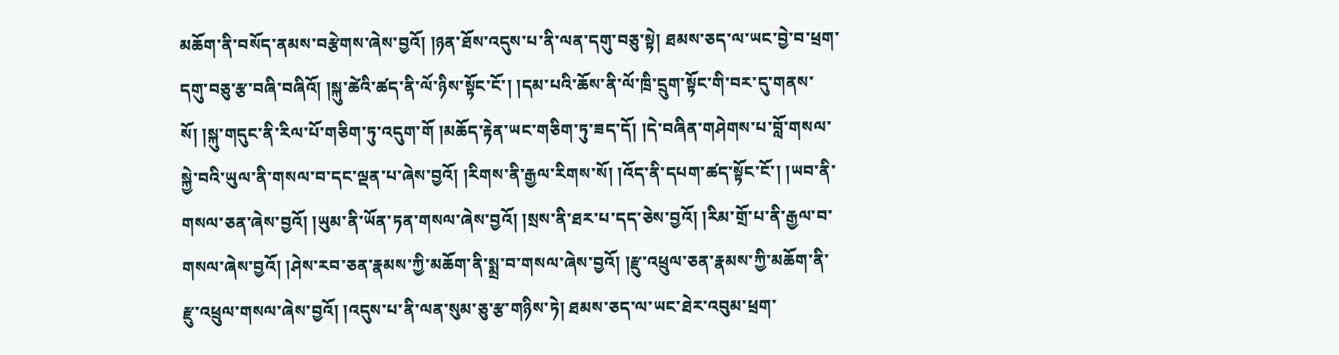མཆོག་ནི་བསོད་ནམས་བརྩེགས་ཞེས་བྱའོ། །ཉན་ཐོས་འདུས་པ་ནི་ལན་དགུ་བཅུ་སྟེ། ཐམས་ཅད་ལ་ཡང་བྱེ་བ་ཕྲག་དགུ་བཅུ་རྩ་བཞི་བཞིའོ། །སྐུ་ཚེའི་ཚད་ནི་ལོ་ཉིས་སྟོང་ངོ་། །དམ་པའི་ཆོས་ནི་ལོ་ཁྲི་དྲུག་སྟོང་གི་བར་དུ་གནས་སོ། །སྐུ་གདུང་ནི་རིལ་པོ་གཅིག་ཏུ་འདུག་གོ །མཆོད་རྟེན་ཡང་གཅིག་ཏུ་ཟད་དོ། །དེ་བཞིན་གཤེགས་པ་བློ་གསལ་སྐྱེ་བའི་ཡུལ་ནི་གསལ་བ་དང་ལྡན་པ་ཞེས་བྱའོ། །རིགས་ནི་རྒྱལ་རིགས་སོ། །འོད་ནི་དཔག་ཚད་སྟོང་ངོ་། །ཡབ་ནི་གསལ་ཅན་ཞེས་བྱའོ། །ཡུམ་ནི་ཡོན་ཏན་གསལ་ཞེས་བྱའོ། །སྲས་ནི་ཐར་པ་དད་ཅེས་བྱའོ། །རིམ་གྲོ་པ་ནི་རྒྱལ་བ་གསལ་ཞེས་བྱའོ། །ཤེས་རབ་ཅན་རྣམས་ཀྱི་མཆོག་ནི་སྨྲ་བ་གསལ་ཞེས་བྱའོ། །རྫུ་འཕྲུལ་ཅན་རྣམས་ཀྱི་མཆོག་ནི་རྫུ་འཕྲུལ་གསལ་ཞེས་བྱའོ། །འདུས་པ་ནི་ལན་སུམ་ཅུ་རྩ་གཉིས་ཏེ། ཐམས་ཅད་ལ་ཡང་ཐེར་འབུམ་ཕྲག་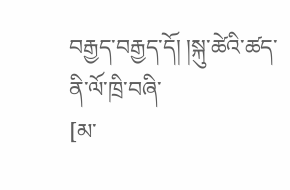བརྒྱད་བརྒྱད་དོ། །སྐུ་ཚེའི་ཚད་ནི་ལོ་ཁྲི་བཞི་
[མ་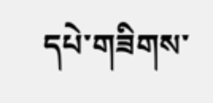དཔེ་གཟིགས་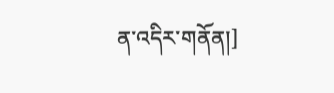ན་འདིར་གནོན།]